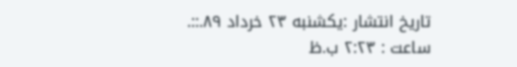تاريخ انتشار :یکشنبه ۲۳ خرداد ۸۹.::. ساعت : ۲:۲۳ ب.ظ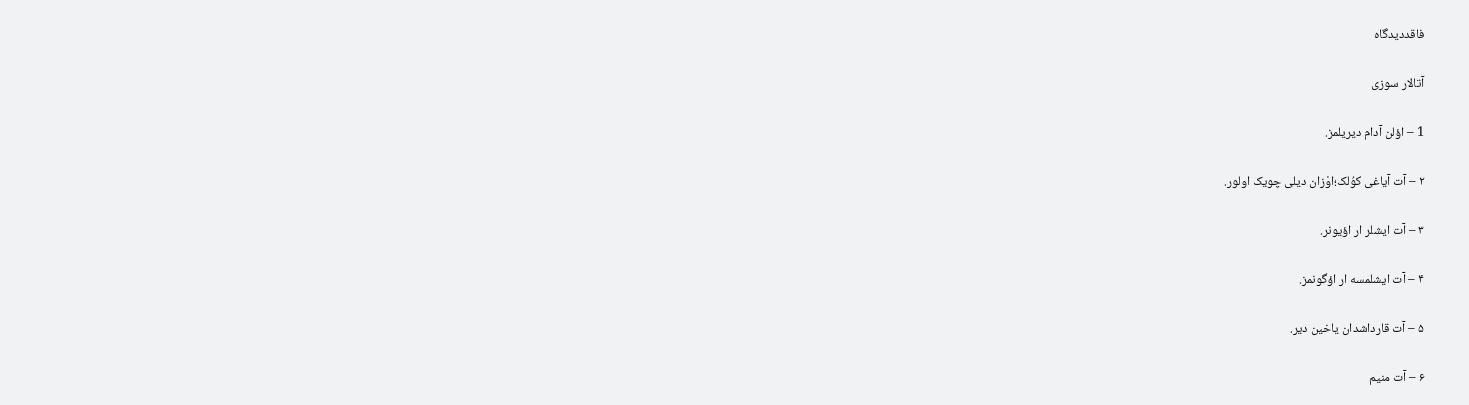فاقددیدگاه

آتالار سوزی

1 – اؤلن آدام دیریلمز.

۲ – آت آیاغی کوُلک؛اوْزان دیلی چویک اولور.

۳ – آت ایشلر ار اؤیونر.

۴ – آت ایشلمسه ار اؤگونمز.

۵ – آت قارداشدان یاخین دیر.

۶ – آت منیم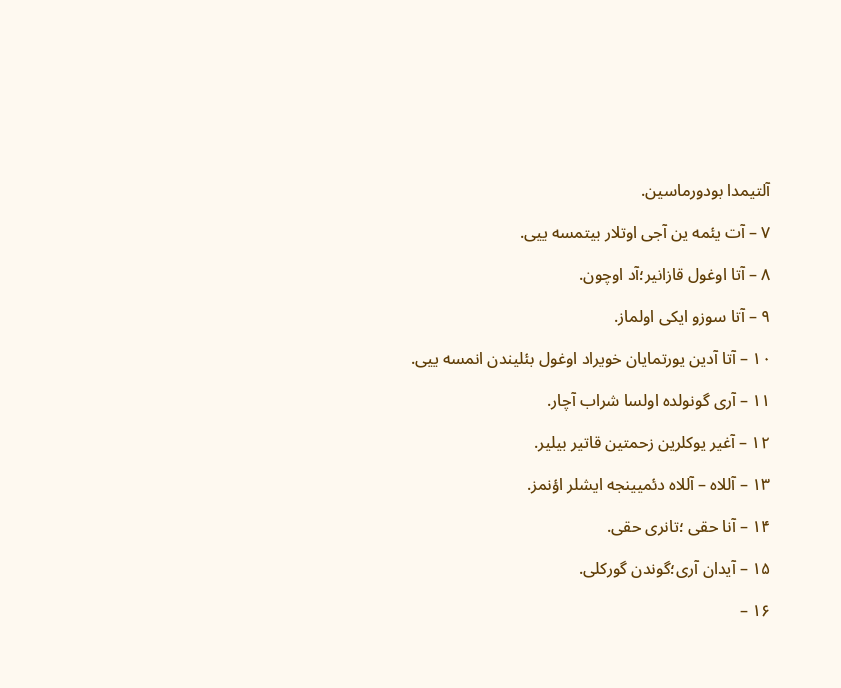آلتیمدا بودورماسین.

۷ – آت یئمه ین آجی اوتلار بیتمسه ییی.

۸ – آتا اوغول قازانیر؛آد اوچون.

۹ – آتا سوزو ایکی اولماز.

۱۰ – آتا آدین یورتمایان خویراد اوغول بئلیندن انمسه ییی.

۱۱ – آری گونولده اولسا شراب آچار.

۱۲ – آغیر یوکلرین زحمتین قاتیر بیلیر.

۱۳ – آللاه – آللاه دئمیینجه ایشلر اؤنمز.

۱۴ – آنا حقی ؛تانری حقی.

۱۵ – آیدان آری؛گوندن گورکلی.

۱۶ –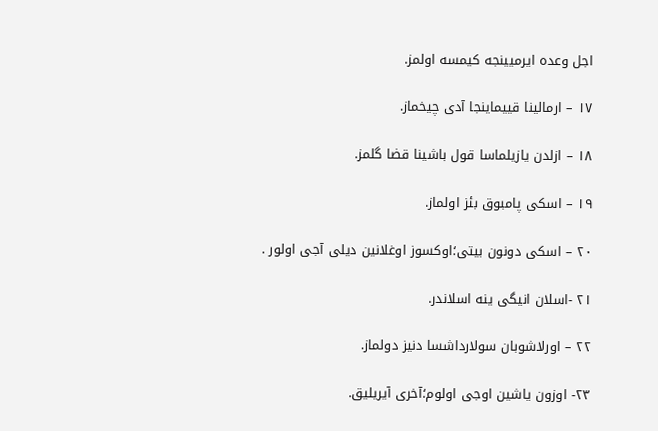اجل وعده ایرمیینجه کیمسه اولمز.

۱۷ – ارمالینا قییماینجا آدی چیخماز.

۱۸ – ازلدن یازیلماسا قول باشینا قضا گلمز.

۱۹ – اسکی پامبوق بئز اولماز.

۲۰ – اسکی دونون بیتی؛اوکسوز اوغلانین دیلی آجی اولور .

۲۱ -اسلان انیگی ینه اسلاندر.

۲۲ – اورلاشوبان سولارداشسا دنیز دولماز.

۲۳- اوزون یاشین اوجی اولوم؛آخری آیریلیق.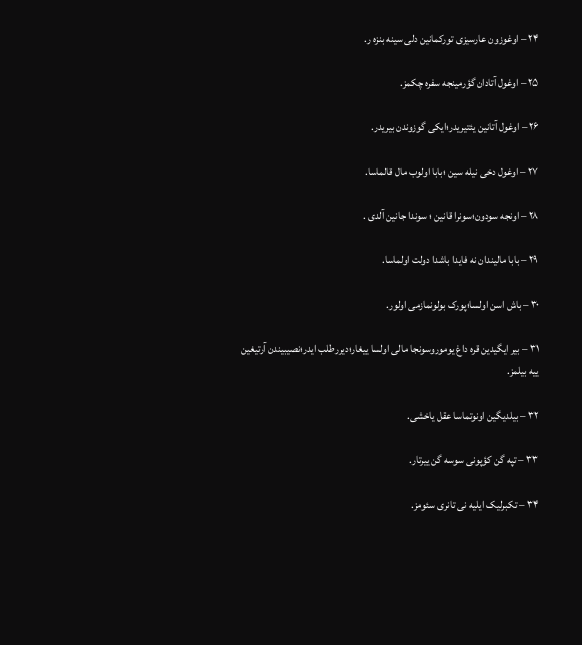۲۴ – اوغوزون عارسیزی تورکمانین دلی سینه بنزه ر.

۲۵ – اوغول آتادان گؤرمینجه سفره چکمز.

۲۶ – اوغول آتانین یئتیریدر؛ایکی گوزوندن بیریدر.

۲۷ – اوغول دخی نیله سین ؛بابا اولوب مال قالماسا.

۲۸ – اونجه سودون؛سونرا قانین ؛ سوندا جانین آلدی .

۲۹ – بابا مالیندان نه فایدا باشدا دولت اولماسا.

۳۰ – باش اسن اولسا؛پورک بولونمازمی اولور.

۳۱ – بیر ایگیدین قره داغ یوموروسونجا مالی اولسا ییغار؛دیررطلب ایدر؛نصیبیندن آرتیغین ییه بیلمز.

۳۲ – بیلدیگین اونوتماسا عقل یاخشی.

۳۳ – تپه گن کؤپونی سوسه گن ییرتار.

۳۴ – تکبرلیک ایلیه نی تانری سئومز.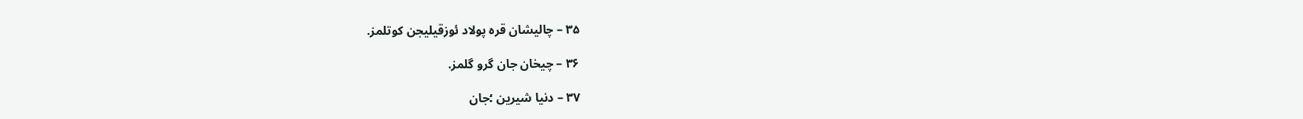۳۵ – چالیشان قره پولاد ئوزقیلیجن کوتلمز.

۳۶ – چیخان جان گرو گلمز.

۳۷ – دنیا شیرین ؛جان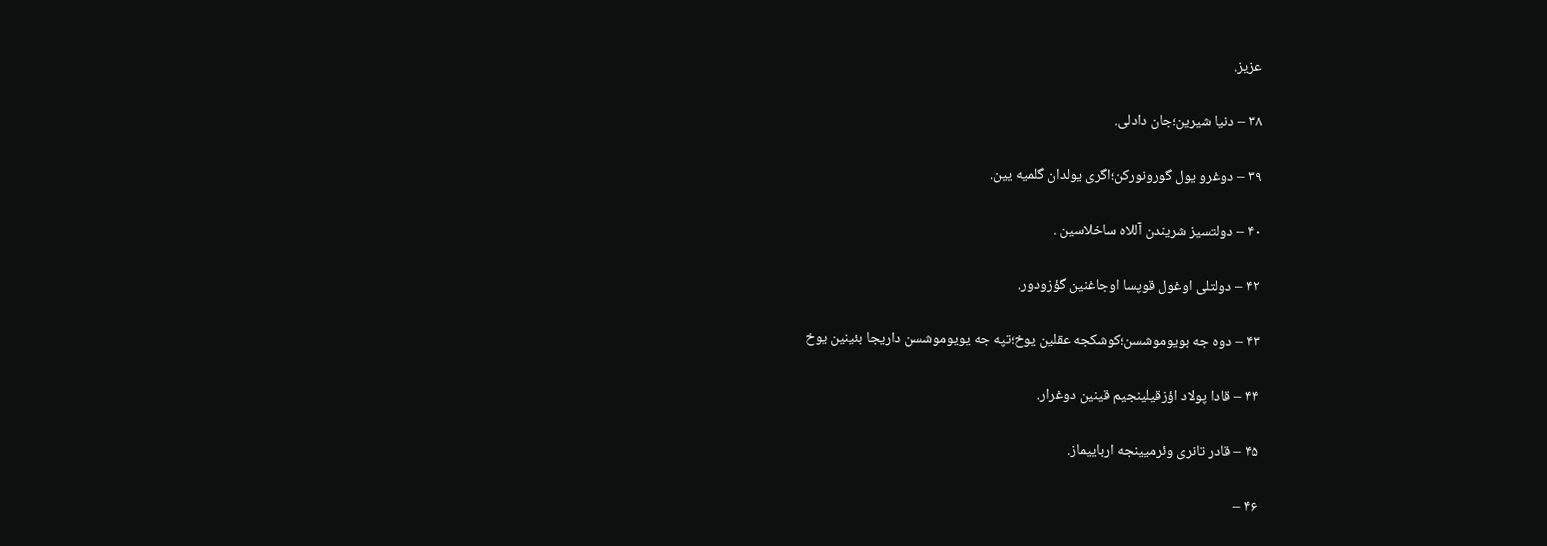عزیز.

۳۸ – دنیا شیرین؛جان دادلی.

۳۹ – دوغرو یول گورونورکن؛اگری یولدان گلمیه یین.

۴۰ – دولتسیز شریندن آللاه ساخلاسین .

۴۲ – دولتلی اوغول قوپسا اوجاغنین گؤزودور.

۴۳ – دوه جه بویوموشسن؛کوشکجه عقلین یوخ؛تپه جه یویوموشسن داریجا بئینین یوخ

۴۴ – قادا پولاد اؤزقیلینجیم قینین دوغرار.

۴۵ – قادر تانری وئرمیینجه ارباییماز.

۴۶ –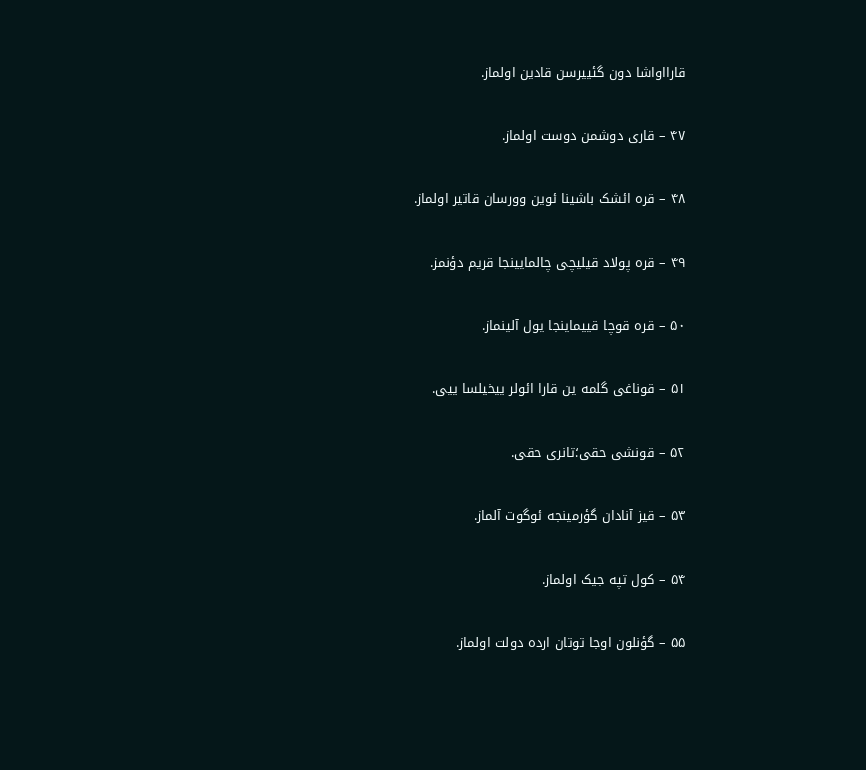قارااواشا دون گئییرسن قادین اولماز.

۴۷ – قاری دوشمن دوست اولماز.

۴۸ – قره ائشک باشینا ئوین وورسان قاتیر اولماز.

۴۹ – قره پولاد قیلیچی چالمایینجا قریم دؤنمز.

۵۰ – قره قوچا قییماینجا یول آلینماز.

۵۱ – قوناغی گلمه ین قارا ائولر ییخیلسا ییی.

۵۲ – قونشی حقی؛تانری حقی.

۵۳ – قیز آنادان گؤرمینجه ئوگوت آلماز.

۵۴ – کول تپه جیک اولماز.

۵۵ – گؤنلون اوجا توتان ارده دولت اولماز.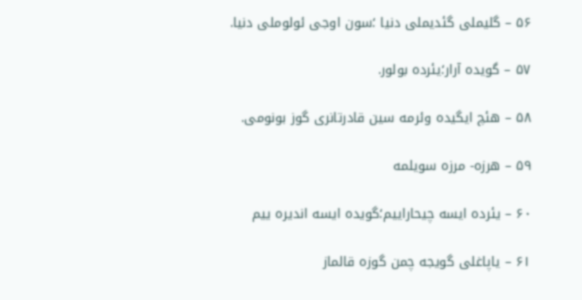۵۶ – گلیملی گئدیملی دنیا ؛سون اوجی ئولوملی دنیا.

۵۷ – گویده آرار؛یئرده بولور.

۵۸ – هئچ ایگیده وئرمه سین قادرتانری گوز بونومی.

۵۹ – هرزه- مرزه سویلمه

۶۰ – یئرده ایسه چیحاراییم؛گویده ایسه اندیره ییم

۶۱ – یاپاغلی گویجه چمن گوزه قالماز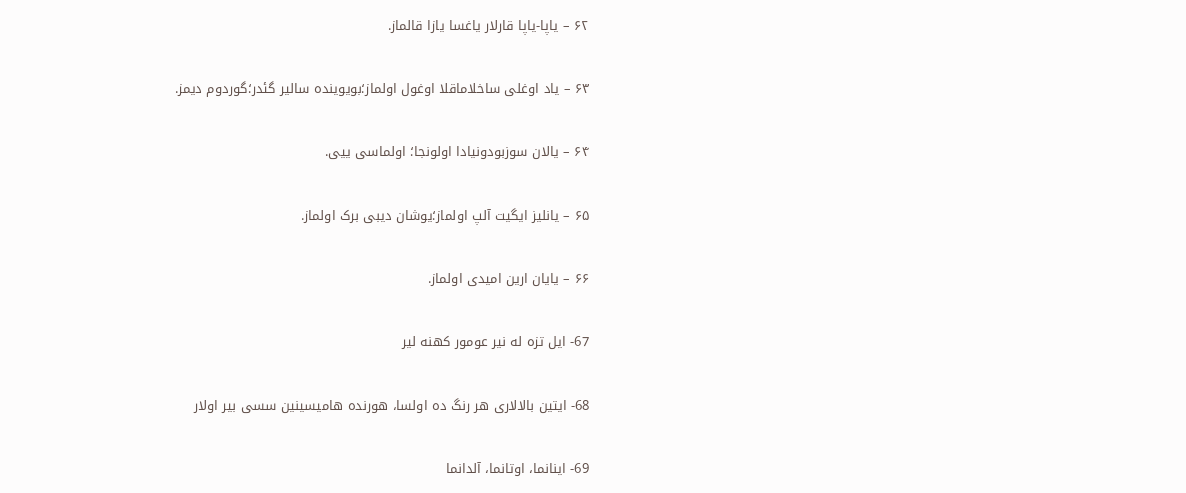۶۲ – یاپا-یاپا قارلار یاغسا یازا قالماز.

۶۳ – یاد اوغلی ساخلاماقلا اوغول اولماز؛بویوینده سالیر گئدر؛گوردوم دیمز.

۶۴ – یالان سوزبودونیادا اولونجا؛ اولماسی ییی.

۶۵ – یانلیز ایگیت آلپ اولماز؛یوشان دیبی برک اولماز.

۶۶ – یایان ارین امیدی اولماز.

67- ایل تزه له نیر عومور کهنه لیر

68- ایتین بالالاری هر رنگ ده اولسا، هورنده هامیسینین سسی بیر اولار

69- اینانما، اوتانما، آلدانما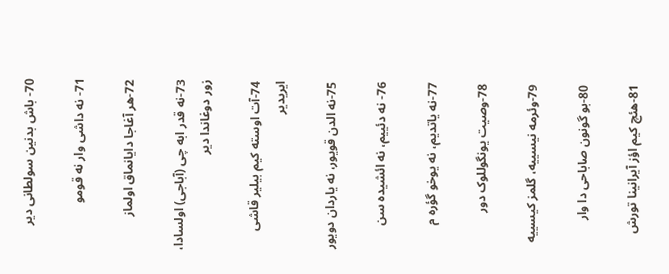70- باش بدنین سولطانی دیر

71- نه داشی وار نه قومو

72-هر آغاجا دایانماق اولماز

73-نه قدر ابه چی (آباجی) اولسادا، زور دوغاندا دیر

74-آت اوسته کیم بیلیر قاشی ایریدیر

75-نه الدن قویور، نه یاردان دویور

76- نه دئییم، نه ائشیده سن

77-نه یاتدیم، نه یوخو گؤره م

78-وصیت یونگوللوک دور

79-وئرمه نیسییه، گلمز کیسییه

80-بو گونون صاباحی دا وار

81-هئچ کیم اؤز آیرانینا تورش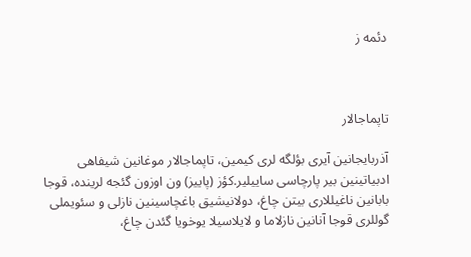دئمه ز



تاپماجالار

آذربایجانین آیری بؤلگه لری کیمین، تاپماجالار موغانین شیفاهی ادبیاتینین بیر پارچاسی ساییلیر.کؤز (پاییز) ون اوزون گئجه لرینده، قوجا بابانین ناغیللاری بیتن چاغ، دولانیشیق باغچاسینین نازلی و سئویملی گوللری قوجا آنانین نازلاما و لایلاسیلا یوخویا گئدن چاغ،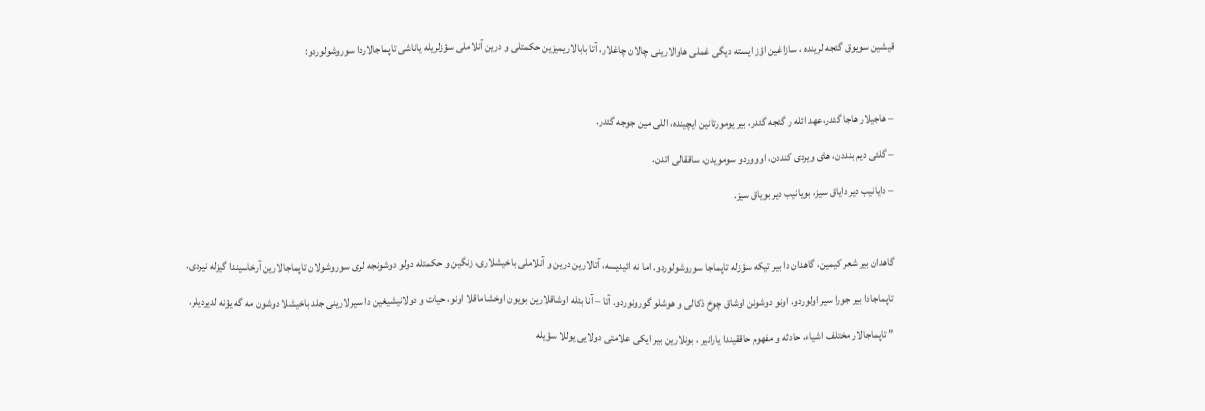قیشین سویوق گئجه لرینده ، سازاغین اؤز ایسته دیگی غملی هاوالارینی چالان چاغلار، آتا بابالاریمیزین حکمتلی و درین آنلاملی سؤزلریله یاناشی تاپماجالاردا سوروشولوردو:



– هاجیلار هاجا گئدر،عهد ائله ر گئجه گئدر، بیر یومورتانین ایچینده، اللی مین جوجه گئدر.

– گلئی دیم بنددن، های ویردی کنددن، اوووردو سومویدن، ساققالی اتدن.

– دایانیب دیر دایاق سیز، بویانیب دیر بویاق سیز.



گاهدان بیر شعر کیمین، گاهدان دا بیر تیکه سؤزله تاپماجا سوروشولوردو. اما نه ائیدیسه، آتالارین درین و آنلاملی باخیشلاری، زنگین و حکمتله دولو دوشونجه لری سوروشولان تاپماجالارین آرخاسیندا گیزله نیردی.

تاپماجادا بیر جورا سیر اولوردو. اونو دوشونن اوشاق چوخ ذکالی و هوشلو گورونوردو. آتا – آنا بئله اوشاقلارین بویون اوخشاماقلا اونو، حیات و دولانیشیغین دا سیرلارینی جلد باخیشلا دوشون مه گه یؤنه لدیردیلر.

” تاپماجالار مختلف اشیاء، حادثه و مفهوم حاققیندا یارانیر ، بونلارین بیر ایکی علامتی دولایی یوللا سؤیله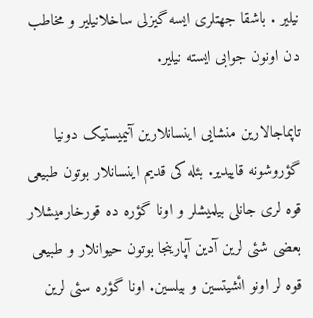نیلیر . باشقا جهتلری ایسه گیزلی ساخلانیلیر و مخاطب دن اونون جوابی ایسته نیلیر.

تاپماجالارین منشایی اینسانلارین آنیمیستیک دونیا گؤروشونه قاییدیر. بئله کی قدیم اینسانلار بوتون طبیعی قوه لری جانلی بیلمیشلر و اونا گؤره ده قورخارمیشلار بعضی شئی لرین آدین آپارینجا بوتون حیوانلار و طبیعی قوه لر اونو ائشیتسین و بیلسین. اونا گؤره سئی لرین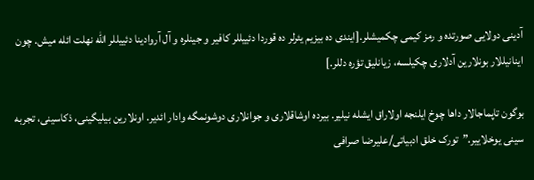آدینی دولایی صورتده و رمز کیمی چکمیشلر.[ایندی ده بیزیم یئرلر ده قوردا دئییللر کافیر و جینلره و آل آروادینا دئییللر الله نهلت ائله میش. چون اینانیللار بونلارین آدلاری چکیلسه، زیانلیق تؤره دللر.]

بوگون تاپماجالار داها چوخ ایلنجه اولاراق ایشله نیلیر. بیرده اوشاقلاری و جوانلاری دوشونمگه وادار ائدیر. اونلارین بیلیگینی، ذکاسینی، تجربه سینی یوخلاییر.”تورک خلق ادبیاتی/علیرضا صرافی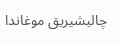چالیشیریق موغاندا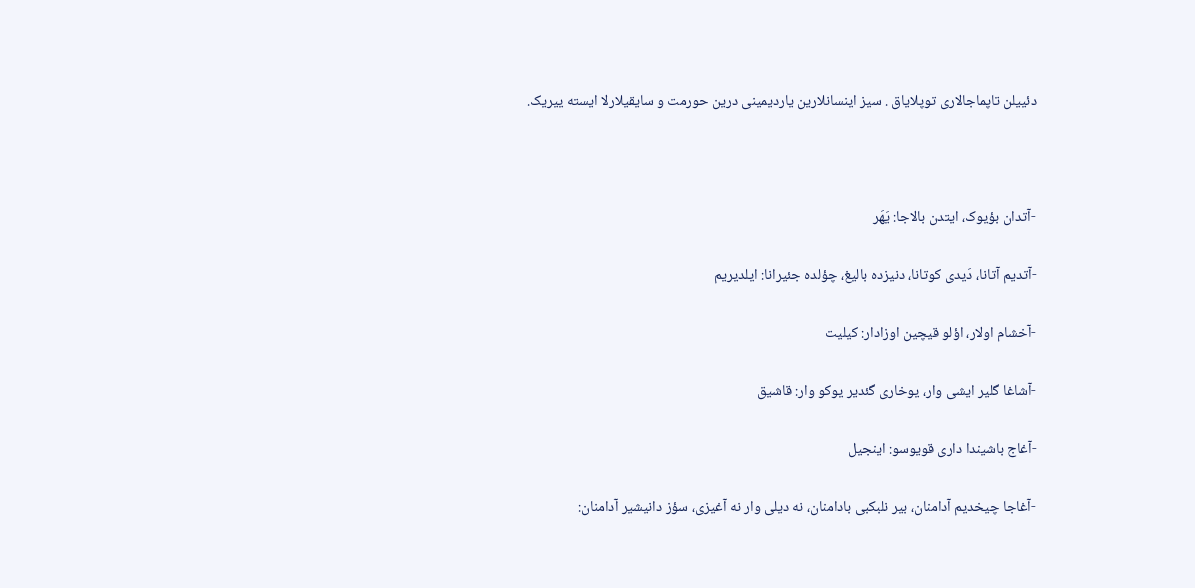دئییلن تاپماجالاری توپلایاق . سیز اینسانلارین یاردیمینی درین حورمت و سایقیلارلا ایسته ییریک.



-آتدان بؤیوک، ایتدن بالاجا: یَهَر

-آتدیم آتانا، دَیدی کوتانا، دنیزده بالیغ، چؤلده جئیرانا: ایلدیریم

-آخشام اولار، اؤلو قیچین اوزادار: کیلیت

-آشاغا گلیر ایشی وار، یوخاری گئدیر یوکو وار: قاشیق

-آغاج باشیندا داری قویوسو: اینجیل

-آغاجا چیخدیم آدامنان، بیر نلبکبی بادامنان، نه دیلی وار نه آغیزی، سؤز دانیشیر آدامنان: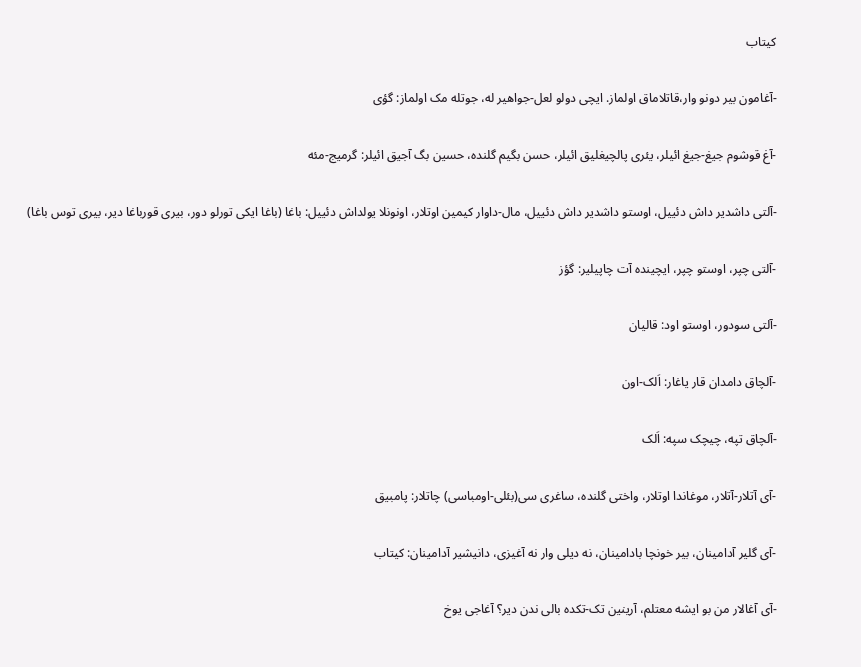کیتاب

-آغامون بیر دونو وار،قاتلاماق اولماز. ایچی دولو لعل-جواهیر له، جوتله مک اولماز: گؤی

-آغ قوشوم جیغ-جیغ ائیلر، یئری پالچیغلیق ائیلر، حسن بگیم گلنده، حسین بگ آجیق ائیلر: گرمیج-مئه

-آلتی داشدیر داش دئییل، اوستو داشدیر داش دئییل، مال-داوار کیمین اوتلار، اونونلا یولداش دئییل: باغا (باغا ایکی تورلو دور، بیری قورباغا دیر، بیری توس باغا)

-آلتی چپر، اوستو چپر، ایچینده آت چاپیلیر: گؤز

-آلتی سودور، اوستو اود: قالیان

-آلچاق دامدان قار یاغار: اَلک-اون

-آلچاق تپه، چیچک سپه: اَلک

-آی آتلار-آتلار، موغاندا اوتلار، واختی گلنده، ساغری سی(بئلی-اومباسی) چاتلار: پامبیق

-آی گلیر آدامینان، بیر خونچا بادامینان، نه دیلی وار نه آغیزی، دانیشیر آدامینان: کیتاب

-آی آغالار من بو ایشه معتلم، آرینین تک-تکده بالی ندن دیر؟ آغاجی یوخ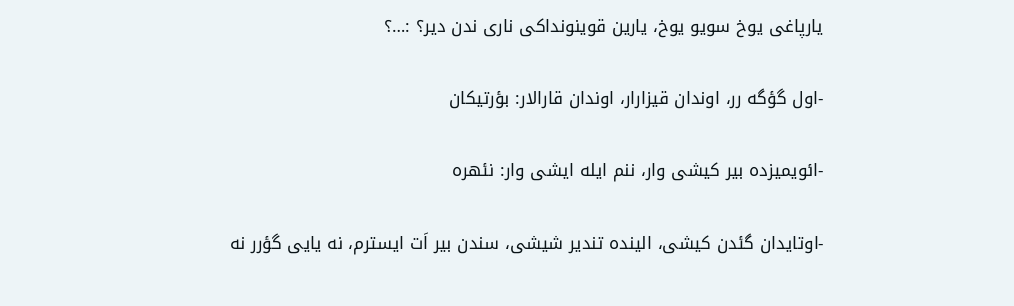یارپاغی یوخ سویو یوخ، یارین قوینونداکی ناری ندن دیر؟ :…؟

-اول گؤگه رر، اوندان قیزارار، اوندان قارالار: بؤرتیکان

-ائویمیزده بیر کیشی وار، ننم ایله ایشی وار: نئهره

-اوتایدان گئدن کیشی، الینده تندیر شیشی، سندن بیر اَت ایسترم، نه یایی گؤرر نه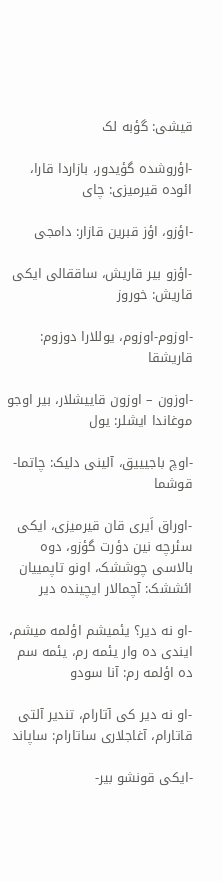قیشی: گؤبه لک

-اؤروشده گؤیدور، بازاردا قارا، ائوده قیرمیزی: چای

-اؤزو، اؤز قبرین قازار: دامجی

-اؤزو بیر قاریش، ساققالی ایکی قاریش: خوروز

-اوزوم-اوزوم، یوللارا دوزوم: قاریشقا

-اوزون – اوزون قاییشلار، بیر اوجو موغاندا ایشلر: یول

-اوچ باجیییق، آلینی دلیک: چاتما-قوشما

-اوراق اَیری قان قیرمیزی، ایکی سئرچه نین دؤرت گؤزو، دوه بالاسی چوششک، اونو تاپمییان ائششک: آچمالار ایچینده دیر

-او نه دیر؟ یئمیشم اؤلمه میشم، ایندی ده وار یئمه رم، یئمه سم ده اؤلمه رم: آنا سودو

-او نه دیر کی آتارام، تندیر آلتی قاتارام، آغاجلاری ساتارام: ساپاند

-ایکی قونشو بیر-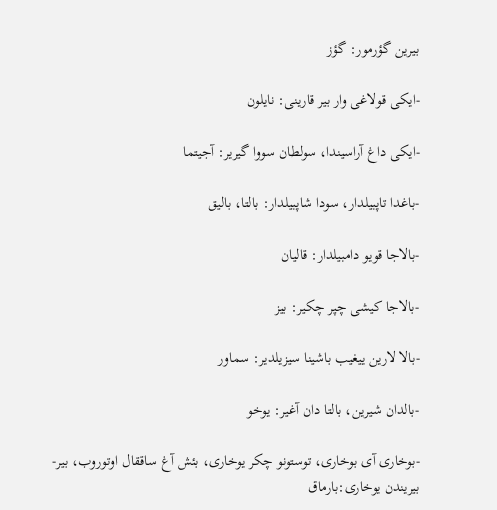بیرین گؤرمور: گؤز

-ایکی قولاغی وار بیر قارینی: نایلون

-ایکی داغ آراسیندا، سولطان سووا گیریر: آجیتما

-باغدا تاپبیلدار، سودا شاپبیلدار: بالتا، بالیق

-بالاجا قویو دامبیلدار: قالیان

-بالاجا کیشی چپر چکیر: بیز

-بالا لارین ییغیب باشینا سیزیلدیر: سماور

-بالدان شیرین، بالتا دان آغیر: یوخو

-بوخاری آی بوخاری، توستونو چکر یوخاری، بئش آغ ساققال اوتوروب، بیر-بیریندن یوخاری:بارماق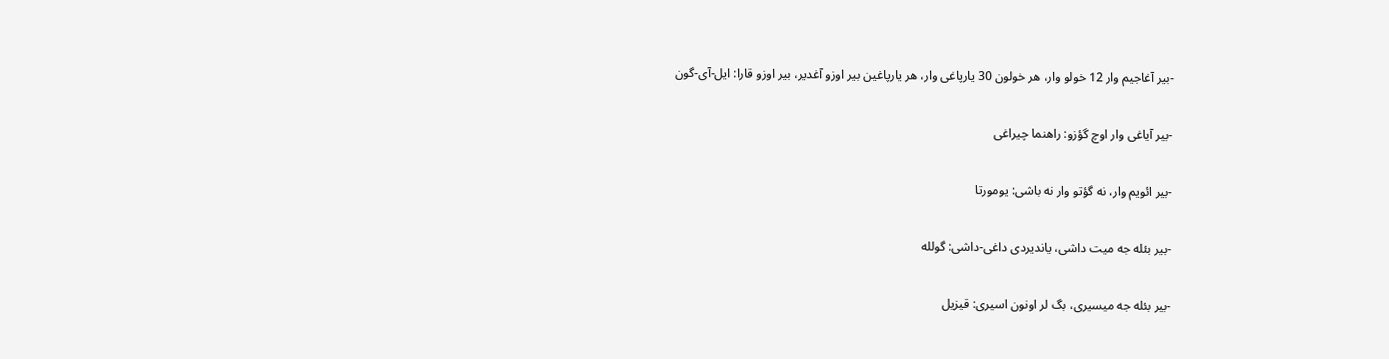-بیر آغاجیم وار 12 خولو وار، هر خولون 30 یارپاغی وار، هر یارپاغین بیر اوزو آغدیر، بیر اوزو قارا: ایل-آی-گون

-بیر آیاغی وار اوچ گؤزو: راهنما چیراغی

-بیر ائویم وار، نه گؤتو وار نه باشی: یومورتا

-بیر بئله جه میت داشی، یاندیردی داغی-داشی: گولله

-بیر بئله جه میسیری، بگ لر اونون اسیری: قیزیل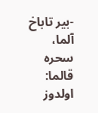-بیر تاباخ آلما، سحره قالما: اولدوز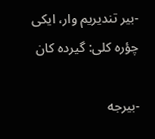-بیر تندیریم وار، ایکی چؤره کلی: گیرده کان

-بیرجه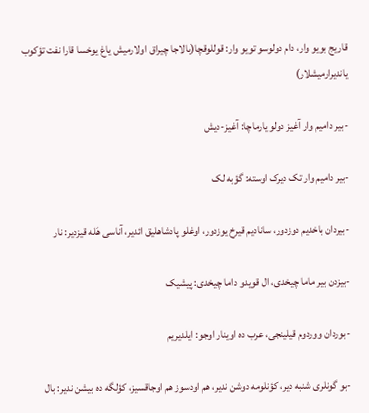قاریج بویو وار، دام دولوسو تویو وار: قوللوقچا(بالاجا چیراق اولارمیش یاغ یوخسا قارا نفت تؤکوب یاندیرارمیشلار)

-بیر دامیم وار آغیز دولو یارماچا: آغیز-دیش

-بیر دامیم وار تک دیرک اوسته: گؤبه لک

-بیردان باخدیم دوزدور، سانادیم قیرخ یوزدور، اوغلو پادشاهلیق ائدیر، آناسی هَله قیزدیر: نار

-بیزدن بیر ماما چیخدی، ال قویدو داما چیخدی: پیشیک

-بوردان ووردوم قیلینجی، عرب ده اوینار اوجو: ایلدیریم

-بو گونلری شنبه دیر، کؤنلومه دوشن ندیر، هم اودسوز هم اوجاقسیز، کؤلگه ده بیشن ندیر: بال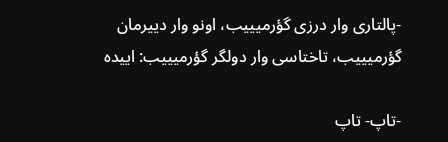-پالتاری وار درزی گؤرمیییب، اونو وار دییرمان گؤرمیییب، تاختاسی وار دولگر گؤرمیییب: اییده

-تاپ- تاپ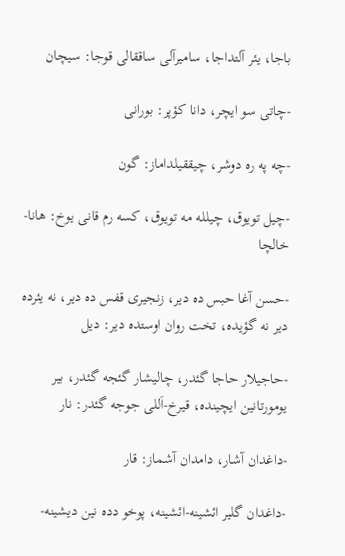باجا، یئر آلتداجا، سامیرآلی ساققالی قوجا: سیچان

-چاتی سو ایچر، دانا کؤپر: بورانی

-چه په ره دوشر، چیققیلداماز: گون

-چیل تویوق، چیلله مه تویوق، کسه رم قانی یوخ: هانا-خالچا

-حسن آغا حبس ده دیر، زنجیری قفس ده دیر، نه یئرده دیر نه گؤیده، تخت روان اوستده دیر: دیل

-حاجیلار حاجا گئدر، چالیشار گئجه گئدر، بیر یومورتانین ایچینده، قیرخ-اَللی جوجه گئدر: نار

-داغدان آشار، دامدان آشماز: قار

-داغدان گلیر ائشینه-ائشینه، پوخو دده نین دیشینه-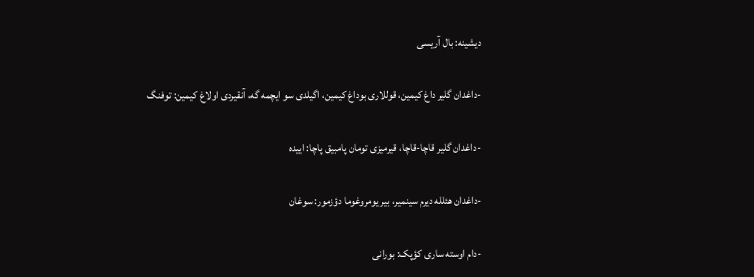دیشینه: بال آریسی

-داغدان گلیر داغ کیمین، قوللاری بوداغ کیمین، اگیلدی سو ایچمه گه، آنقیردی اولاغ کیمین: توفنگ

-داغدان گلیر قاچا-قاچا، قیرمیزی تومان پامبیق پاچا: اییده

-داغدان هئلله دیرم سینمیر، بیر یومروغوما دؤزمور: سوغان

-دام اوسته ساری کؤپک: بورانی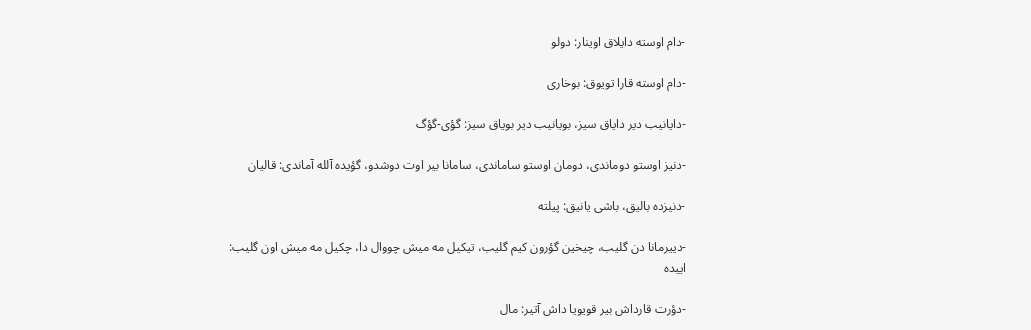-دام اوسته دایلاق اوینار: دولو

-دام اوسته قارا تویوق: بوخاری

-دایانیب دیر دایاق سیز، بویانیب دیر بویاق سیز: گؤی-گؤگ

-دنیز اوستو دوماندی، دومان اوستو ساماندی، سامانا بیر اوت دوشدو، گؤیده آلله آماندی: قالیان

-دنیزده بالیق، باشی یانیق: پیلته

-دییرمانا دن گلیب، چیخین گؤرون کیم گلیب، تیکیل مه میش چووال دا، چکیل مه میش اون گلیب: اییده

-دؤرت قارداش بیر قویویا داش آتیر: مال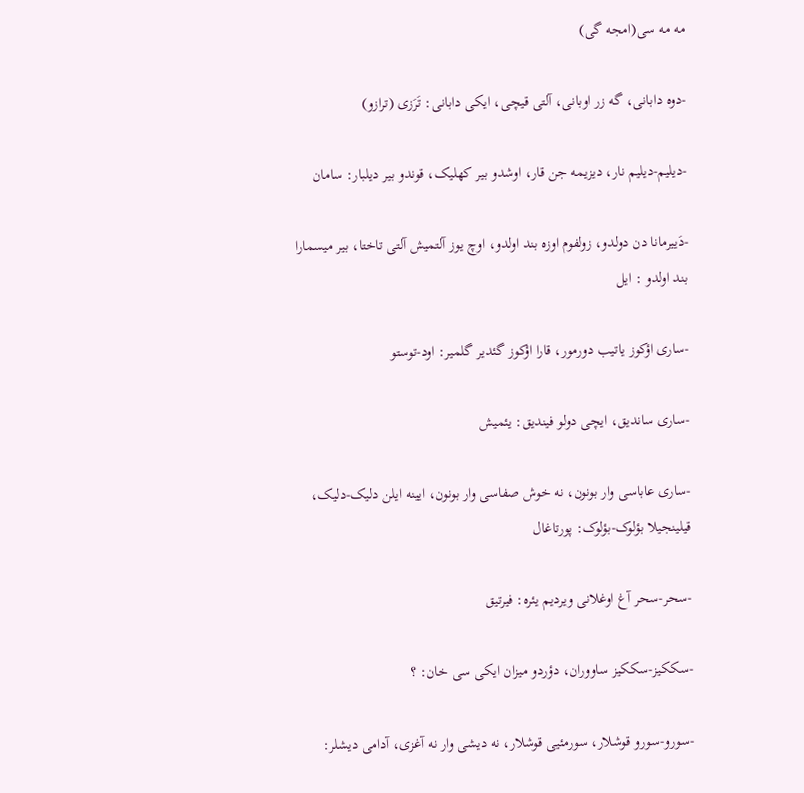مه مه سی(امجه گی)

-دوه دابانی، گه زر اوبانی، آلتی قیچی، ایکی دابانی: تَرَزی (ترازو)

-دیلیم-دیلیم نار، دیزیمه جن قار، اوشدو بیر کهلیک، قوندو بیر دیلبار: سامان

-دَییرمانا دن دولدو، زولفوم اوزه بند اولدو، اوچ یوز آلتمیش آلتی تاختا، بیر میسمارا بند اولدو : ایل

-ساری اؤکوز یاتیب دورمور، قارا اؤکوز گئدیر گلمیر: اود-توستو

-ساری ساندیق، ایچی دولو فیندیق: یئمیش

-ساری عاباسی وار بونون، نه خوش صفاسی وار بونون، ایینه ایلن دلیک-دلیک، قیلینجیلا بؤلوک-بؤلوک: پورتاغال

-سحر-سحر آغ اوغلانی ویردیم یئره: فیرتیق

-سککیز-سککیز ساووران، دؤردو میزان ایکی سی خان: ؟

-سورو-سورو قوشلار، سورمئیی قوشلار، نه دیشی وار نه آغزی، آدامی دیشلر: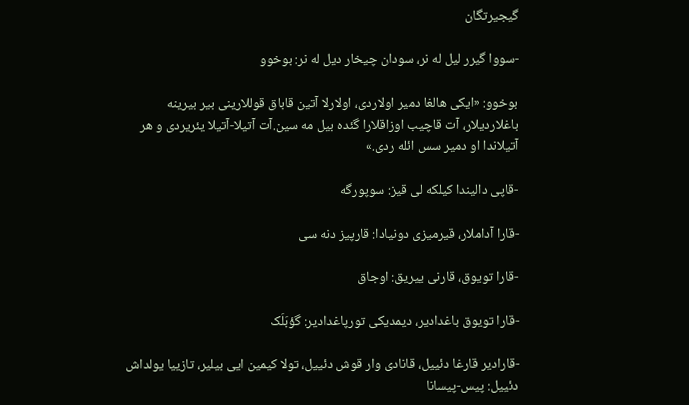گیجیرتگان

-سووا گیرر لیل له نر، سودان چیخار دیل له نر: بوخوو

بوخوو: «ایکی هالغا دمیر اولاردی، اولارلا آتین قاباق قوللارینی بیر بیرینه باغلاردیلار، آت قاچیب اوزاقلارا گئده بیل مه سین.آت آتیلا-آتیلا یئریردی و هر آتیلاندا او دمیر سس ائله ردی.»

-قاپی دالیندا کیلکه لی قیز: سوپورگه

-قارا آداملار، قیرمیزی دونیادا: قارپیز دنه سی

-قارا تویوق، قارنی ییریق: اوجاق

-قارا تویوق باغدادیر، دیمدیکی تورپاغدادیر: گؤبَلَک

-قارادیر قارغا دئییل، قانادی وار قوش دئییل، تولا کیمین ایی بیلیر، تازییا یولداش دئییل: پیس-پیسانا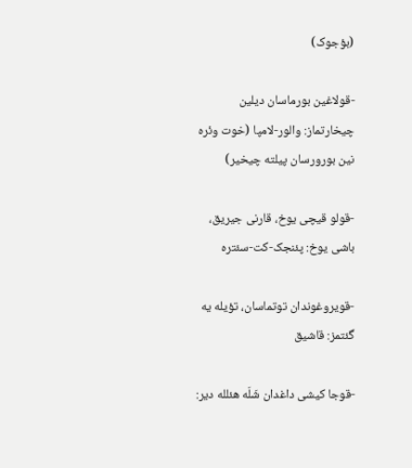(بؤجوک)

-قولاغین بورماسان دیلین چیخارتماز: والور-لامپا (خوت وئره نین بورورسان پیلته چیخیر)

-قولو قیچی یوخ، قارنی جیریق، باشی یوخ: پئنجک-کت-سئتره

-قویروغوندان توتماسان، تؤیله یه گئتمز: قاشیق

-قوجا کیشی داغدان شَلَه هئلله دیر: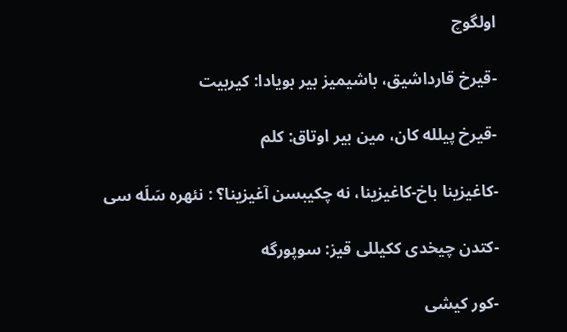اولگوچ

-قیرخ قارداشیق، باشیمیز بیر بویادا: کیربیت

-قیرخ پیلله کان، مین بیر اوتاق: کلم

-کاغیزینا باخ-کاغیزینا، نه چکیبسن آغیزینا؟ : نئهره سَلَه سی

-کتدن چیخدی ککیللی قیز: سوپورگه

-کور کیشی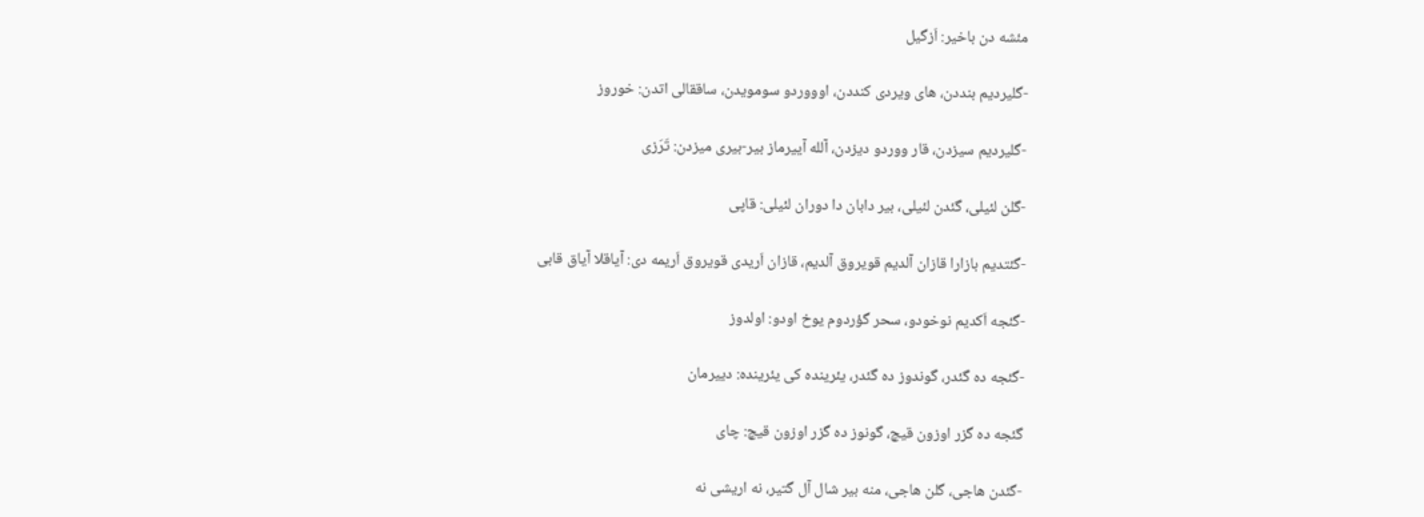مئشه دن باخیر: اَزگیل

-گلیردیم بنددن، های ویردی کنددن، اوووردو سومویدن، ساققالی اتدن: خوروز

-گلیردیم سیزدن، قار ووردو دیزدن، آلله آییرماز بیر-بیری میزدن: تَرَزی

-گلن لئیلی، گئدن لئیلی، بیر دابان دا دوران لئیلی: قاپی

-گئتدیم بازارا قازان آلدیم قویروق آلدیم، قازان اَریدی قویروق اَریمه دی: آیاقلا آیاق قابی

-گئجه اَکدیم نوخودو، سحر گؤردوم یوخ اودو: اولدوز

-گئجه ده گئدر، گوندوز ده گئدر، یئرینده کی یئرینده: دییرمان

گئجه ده گزر اوزون قیچ، گونوز ده گزر اوزون قیچ: چای

-گئدن هاجی، گلن هاجی، منه بیر شال آل گتیر، نه اریشی نه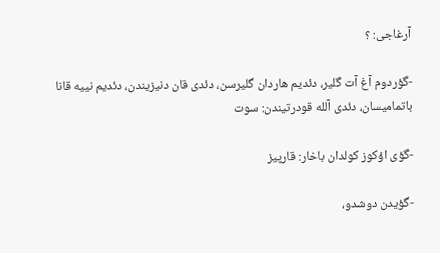آرغاجی: ؟

-گؤردوم آغ آت گلیر، دئدیم هاردان گلیرسن، دئدی قان دنیزیندن، دئدیم نییه قانا باتمامیسان، دئدی آلله قودرتیندن: سوت

-گؤی اؤکوز کولدان باخار: قارپیز

-گؤیدن دوشدو،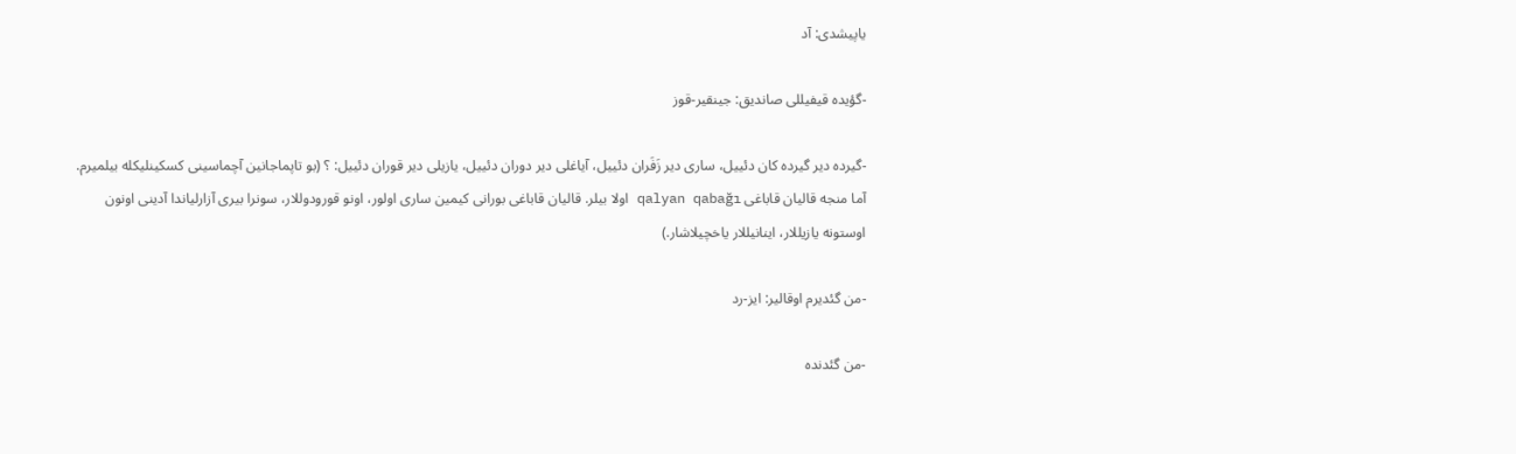یاپیشدی: آد

-گؤیده قیفیللی صاندیق: جینقیر-قوز

-گیرده دیر گیرده کان دئییل، ساری دیر زَفَران دئییل، آیاغلی دیر دوران دئییل، یازیلی دیر قوران دئییل: ؟ (بو تاپماجانین آچماسینی کسکینلیکله بیلمیرم. آما منجه قالیان قاباغی qalyan qabağı اولا بیلر. قالیان قاباغی بورانی کیمین ساری اولور، اونو قورودوللار، سونرا بیری آزارلیاندا آدینی اونون اوستونه یازیللار، اینانیللار یاخچیلاشار.)

-من گئدیرم اوقالیر: ایز-رد

-من گئدنده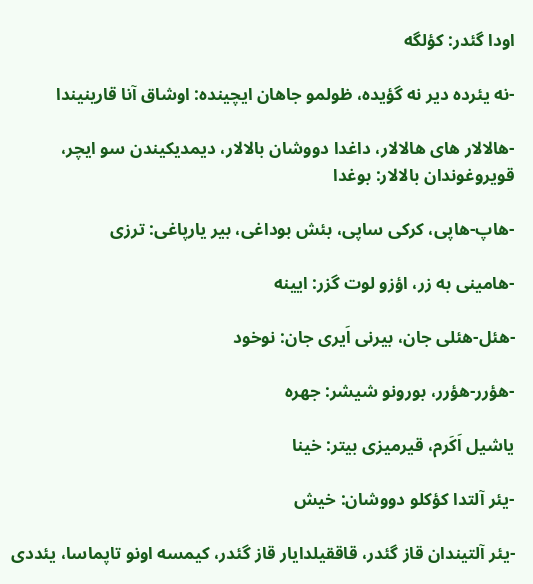اودا گئدر: کؤلگه

-نه یئرده دیر نه گؤیده، ظولمو جاهان ایچینده: اوشاق آنا قارینیندا

-هالالار های هالالار، داغدا دووشان بالالار، دیمدیکیندن سو ایچر، قویروغوندان بالالار: بوغدا

-هاپ-هاپی، کرکی ساپی، بئش بوداغی، بیر یارپاغی: ترزی

-هامینی به زر، اؤزو لوت گزر: ایینه

-هئل-هئلی جان، بیرنی اَیری جان: نوخود

-هؤرر-هؤرر، بورونو شیشر: جهره

یاشیل اَکَرم، قیرمیزی بیتر: خینا

-یئر آلتدا کؤکلو دووشان: خیش

-یئر آلتیندان قاز گئدر، قاققیلدایار قاز گئدر، کیمسه اونو تاپماسا، یئددی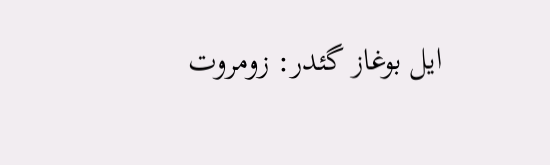ایل بوغاز گئدر: زومروت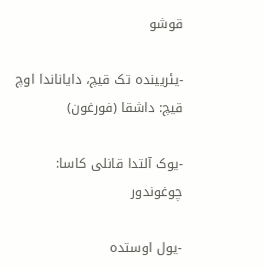قوشو

-یئریینده تک قیچ، دایاناندا اوچ قیچ: داشقا (فورغون)

-یوک آلتدا قانلی کاسا: چوغوندور

-یول اوستده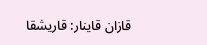قازان قاینار: قاریشقا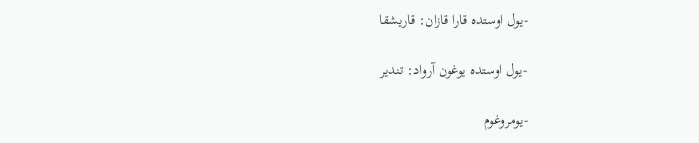-یول اوستده قارا قازان: قاریشقا

-یول اوستده یوغون آرواد: تندیر

-یومروغوم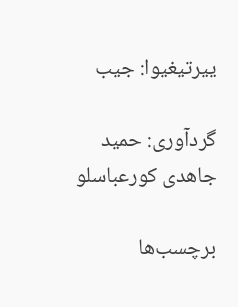ییرتیغیوا: جیب

گردآوری: حمید جاهدی کورعباسلو

برچسب‌ها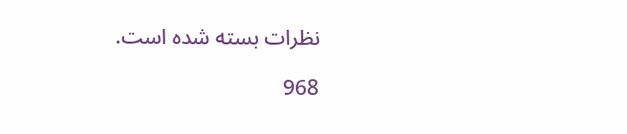نظرات بسته شده است.

968